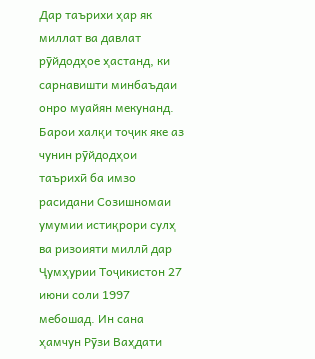Дар таърихи ҳар як миллат ва давлат рӯйдодҳое ҳастанд, ки сарнавишти минбаъдаи онро муайян мекунанд. Барои халқи тоҷик яке аз чунин рӯйдодҳои таърихӣ ба имзо расидани Созишномаи умумии истиқрори сулҳ ва ризоияти миллӣ дар Ҷумҳурии Тоҷикистон 27 июни соли 1997 мебошад. Ин сана ҳамчун Рӯзи Ваҳдати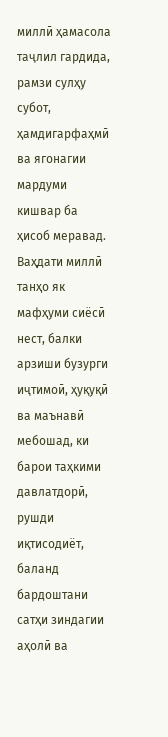миллӣ ҳамасола таҷлил гардида, рамзи сулҳу субот, ҳамдигарфаҳмӣ ва ягонагии мардуми кишвар ба ҳисоб меравад.
Ваҳдати миллӣ танҳо як мафҳуми сиёсӣ нест, балки арзиши бузурги иҷтимоӣ, ҳуқуқӣ ва маънавӣ мебошад, ки барои таҳкими давлатдорӣ, рушди иқтисодиёт, баланд бардоштани сатҳи зиндагии аҳолӣ ва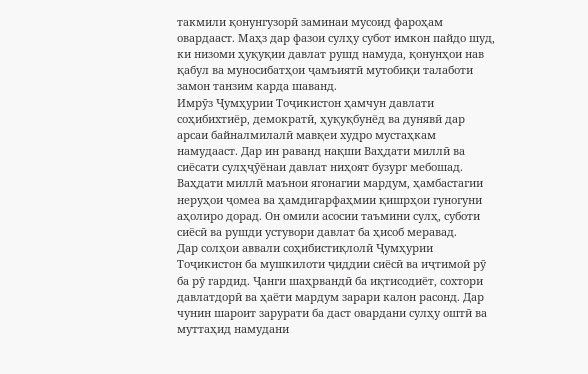такмили қонунгузорӣ заминаи мусоид фароҳам овардааст. Маҳз дар фазои сулҳу субот имкон пайдо шуд, ки низоми ҳуқуқии давлат рушд намуда, қонунҳои нав қабул ва муносибатҳои ҷамъиятӣ мутобиқи талаботи замон танзим карда шаванд.
Имрӯз Ҷумҳурии Тоҷикистон ҳамчун давлати соҳибихтиёр, демократӣ, ҳуқуқбунёд ва дунявӣ дар арсаи байналмилалӣ мавқеи худро мустаҳкам намудааст. Дар ин раванд нақши Ваҳдати миллӣ ва сиёсати сулҳҷӯёнаи давлат ниҳоят бузург мебошад.
Ваҳдати миллӣ маънои ягонагии мардум, ҳамбастагии неруҳои ҷомеа ва ҳамдигарфаҳмии қишрҳои гуногуни аҳолиро дорад. Он омили асосии таъмини сулҳ, суботи сиёсӣ ва рушди устувори давлат ба ҳисоб меравад.
Дар солҳои аввали соҳибистиқлолӣ Ҷумҳурии Тоҷикистон ба мушкилоти ҷиддии сиёсӣ ва иҷтимоӣ рӯ ба рӯ гардид. Ҷанги шаҳрвандӣ ба иқтисодиёт, сохтори давлатдорӣ ва ҳаёти мардум зарари калон расонд. Дар чунин шароит зарурати ба даст овардани сулҳу оштӣ ва муттаҳид намудани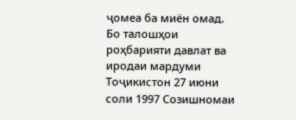ҷомеа ба миён омад.
Бо талошҳои роҳбарияти давлат ва иродаи мардуми Тоҷикистон 27 июни соли 1997 Созишномаи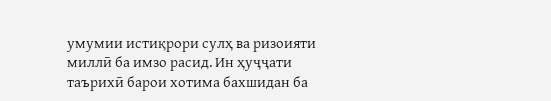умумии истиқрори сулҳ ва ризоияти миллӣ ба имзо расид. Ин ҳуҷҷати таърихӣ барои хотима бахшидан ба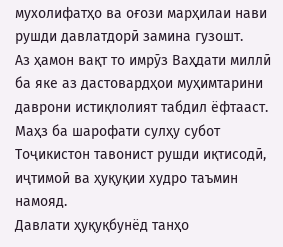мухолифатҳо ва оғози марҳилаи нави рушди давлатдорӣ замина гузошт.
Аз ҳамон вақт то имрӯз Ваҳдати миллӣ ба яке аз дастовардҳои муҳимтарини даврони истиқлолият табдил ёфтааст. Маҳз ба шарофати сулҳу субот Тоҷикистон тавонист рушди иқтисодӣ, иҷтимоӣ ва ҳуқуқии худро таъмин намояд.
Давлати ҳуқуқбунёд танҳо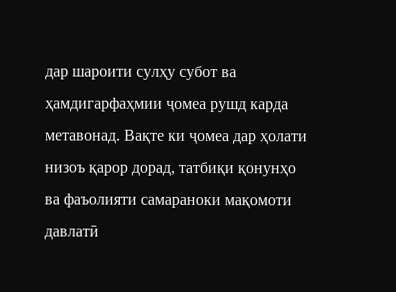дар шароити сулҳу субот ва ҳамдигарфаҳмии ҷомеа рушд карда метавонад. Вақте ки ҷомеа дар ҳолати низоъ қарор дорад, татбиқи қонунҳо ва фаъолияти самараноки мақомоти давлатӣ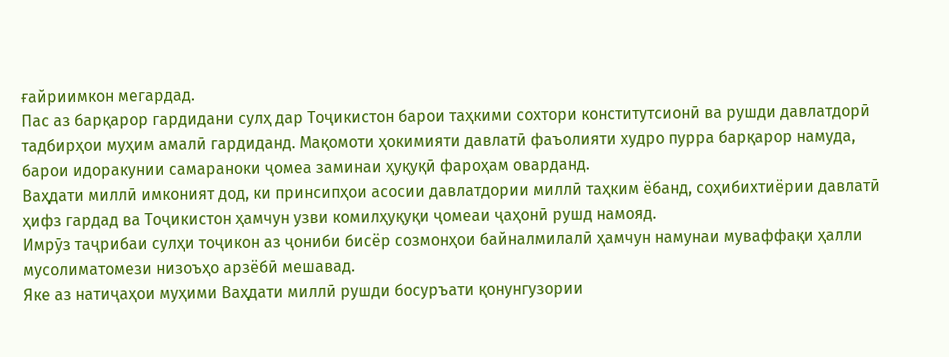ғайриимкон мегардад.
Пас аз барқарор гардидани сулҳ дар Тоҷикистон барои таҳкими сохтори конститутсионӣ ва рушди давлатдорӣ тадбирҳои муҳим амалӣ гардиданд. Мақомоти ҳокимияти давлатӣ фаъолияти худро пурра барқарор намуда, барои идоракунии самараноки ҷомеа заминаи ҳуқуқӣ фароҳам оварданд.
Ваҳдати миллӣ имконият дод, ки принсипҳои асосии давлатдории миллӣ таҳким ёбанд, соҳибихтиёрии давлатӣ ҳифз гардад ва Тоҷикистон ҳамчун узви комилҳуқуқи ҷомеаи ҷаҳонӣ рушд намояд.
Имрӯз таҷрибаи сулҳи тоҷикон аз ҷониби бисёр созмонҳои байналмилалӣ ҳамчун намунаи муваффақи ҳалли мусолиматомези низоъҳо арзёбӣ мешавад.
Яке аз натиҷаҳои муҳими Ваҳдати миллӣ рушди босуръати қонунгузории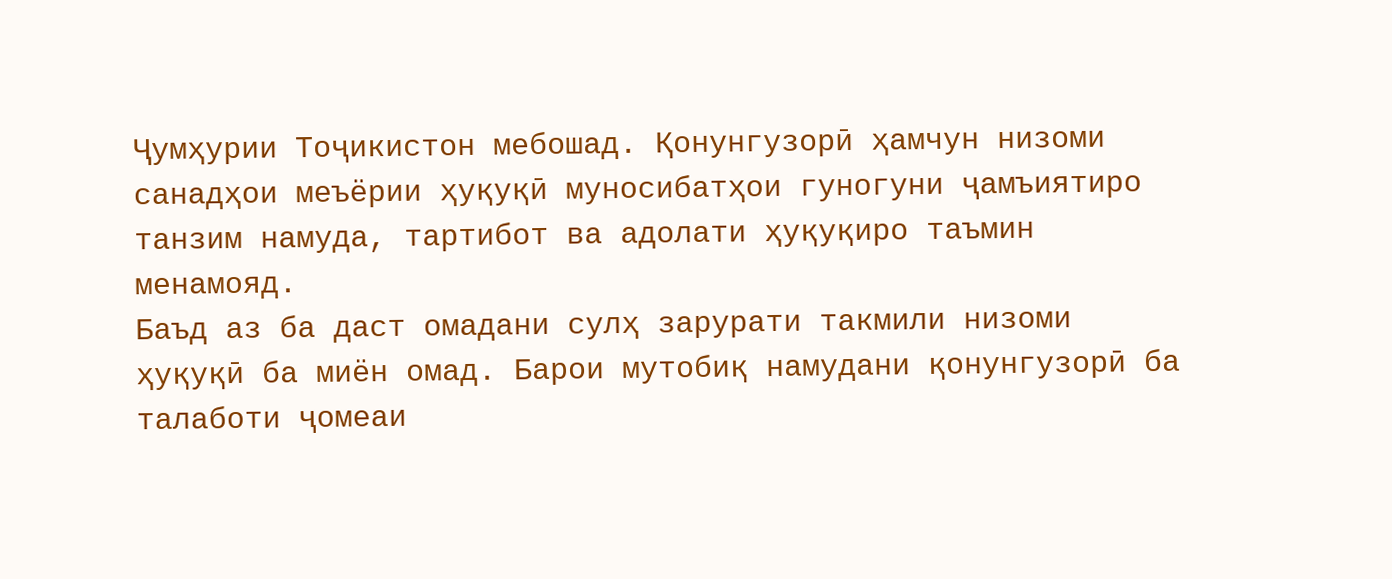Ҷумҳурии Тоҷикистон мебошад. Қонунгузорӣ ҳамчун низоми санадҳои меъёрии ҳуқуқӣ муносибатҳои гуногуни ҷамъиятиро танзим намуда, тартибот ва адолати ҳуқуқиро таъмин менамояд.
Баъд аз ба даст омадани сулҳ зарурати такмили низоми ҳуқуқӣ ба миён омад. Барои мутобиқ намудани қонунгузорӣ ба талаботи ҷомеаи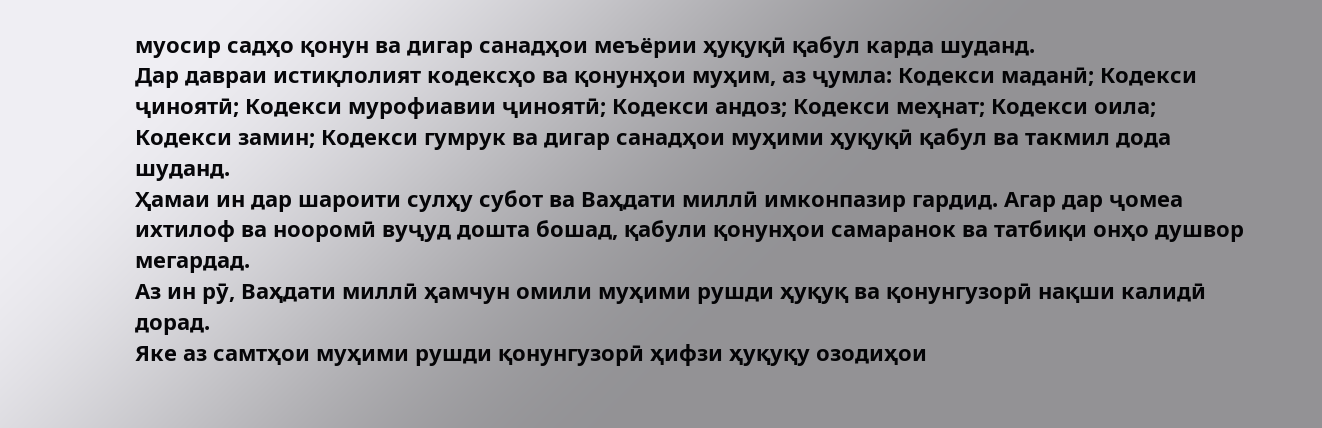муосир садҳо қонун ва дигар санадҳои меъёрии ҳуқуқӣ қабул карда шуданд.
Дар давраи истиқлолият кодексҳо ва қонунҳои муҳим, аз ҷумла: Кодекси маданӣ; Кодекси ҷиноятӣ; Кодекси мурофиавии ҷиноятӣ; Кодекси андоз; Кодекси меҳнат; Кодекси оила; Кодекси замин; Кодекси гумрук ва дигар санадҳои муҳими ҳуқуқӣ қабул ва такмил дода шуданд.
Ҳамаи ин дар шароити сулҳу субот ва Ваҳдати миллӣ имконпазир гардид. Агар дар ҷомеа ихтилоф ва нооромӣ вуҷуд дошта бошад, қабули қонунҳои самаранок ва татбиқи онҳо душвор мегардад.
Аз ин рӯ, Ваҳдати миллӣ ҳамчун омили муҳими рушди ҳуқуқ ва қонунгузорӣ нақши калидӣ дорад.
Яке аз самтҳои муҳими рушди қонунгузорӣ ҳифзи ҳуқуқу озодиҳои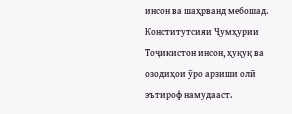инсон ва шаҳрванд мебошад. Конститутсияи Ҷумҳурии Тоҷикистон инсон, ҳуқуқ ва озодиҳои ӯро арзиши олӣ эътироф намудааст.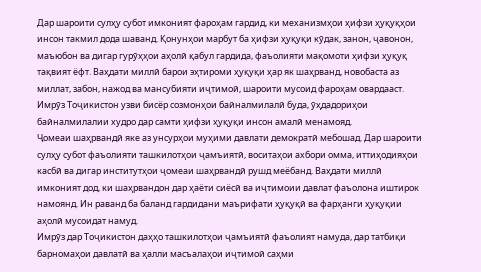Дар шароити сулҳу субот имконият фароҳам гардид, ки механизмҳои ҳифзи ҳуқуқҳои инсон такмил дода шаванд. Қонунҳои марбут ба ҳифзи ҳуқуқи кӯдак, занон, ҷавонон, маъюбон ва дигар гурӯҳҳои аҳолӣ қабул гардида, фаъолияти мақомоти ҳифзи ҳуқуқ тақвият ёфт. Ваҳдати миллӣ барои эҳтироми ҳуқуқи ҳар як шаҳрванд, новобаста аз миллат, забон, нажод ва мансубияти иҷтимоӣ, шароити мусоид фароҳам овардааст.
Имрӯз Тоҷикистон узви бисёр созмонҳои байналмилалӣ буда, ӯҳдадориҳои байналмилалии худро дар самти ҳифзи ҳуқуқи инсон амалӣ менамояд.
Ҷомеаи шаҳрвандӣ яке аз унсурҳои муҳими давлати демократӣ мебошад. Дар шароити сулҳу субот фаъолияти ташкилотҳои ҷамъиятӣ, воситаҳои ахбори омма, иттиҳодияҳои касбӣ ва дигар институтҳои ҷомеаи шаҳрвандӣ рушд меёбанд. Ваҳдати миллӣ имконият дод, ки шаҳрвандон дар ҳаёти сиёсӣ ва иҷтимоии давлат фаъолона иштирок намоянд. Ин раванд ба баланд гардидани маърифати ҳуқуқӣ ва фарҳанги ҳуқуқии аҳолӣ мусоидат намуд.
Имрӯз дар Тоҷикистон даҳҳо ташкилотҳои ҷамъиятӣ фаъолият намуда, дар татбиқи барномаҳои давлатӣ ва ҳалли масъалаҳои иҷтимоӣ саҳми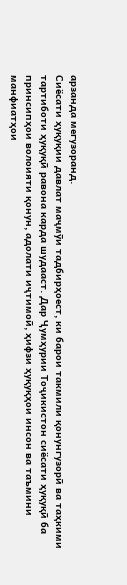арзанда мегузоранд.
Сиёсати ҳуқуқии давлат маҷмӯи тадбирҳоест, ки барои такмили қонунгузорӣ ва таҳкими тартиботи ҳуқуқӣ равона карда шудааст. Дар Ҷумҳурии Тоҷикистон сиёсати ҳуқуқӣ ба принсипҳои волоияти қонун, адолати иҷтимоӣ, ҳифзи ҳуқуқҳои инсон ва таъмини манфиатҳои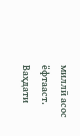миллӣ асос ёфтааст.
Ваҳдати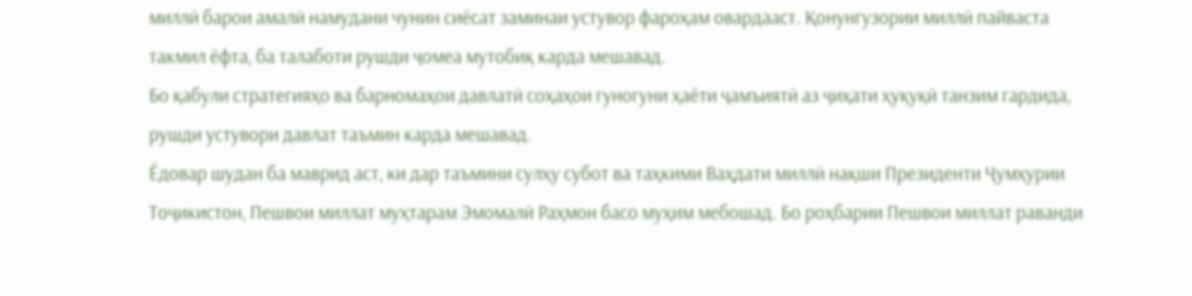миллӣ барои амалӣ намудани чунин сиёсат заминаи устувор фароҳам овардааст. Қонунгузории миллӣ пайваста такмил ёфта, ба талаботи рушди ҷомеа мутобиқ карда мешавад.
Бо қабули стратегияҳо ва барномаҳои давлатӣ соҳаҳои гуногуни ҳаёти ҷамъиятӣ аз ҷиҳати ҳуқуқӣ танзим гардида, рушди устувори давлат таъмин карда мешавад.
Ёдовар шудан ба маврид аст, ки дар таъмини сулҳу субот ва таҳкими Ваҳдати миллӣ нақши Президенти Ҷумҳурии Тоҷикистон, Пешвои миллат муҳтарам Эмомалӣ Раҳмон басо муҳим мебошад. Бо роҳбарии Пешвои миллат раванди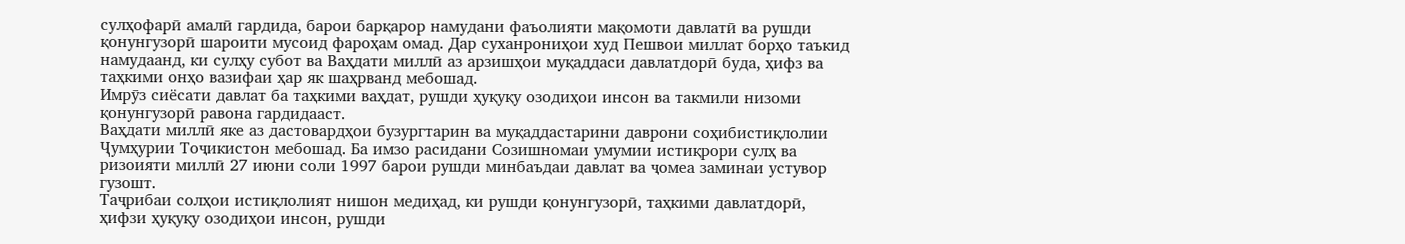сулҳофарӣ амалӣ гардида, барои барқарор намудани фаъолияти мақомоти давлатӣ ва рушди қонунгузорӣ шароити мусоид фароҳам омад. Дар суханрониҳои худ Пешвои миллат борҳо таъкид намудаанд, ки сулҳу субот ва Ваҳдати миллӣ аз арзишҳои муқаддаси давлатдорӣ буда, ҳифз ва таҳкими онҳо вазифаи ҳар як шаҳрванд мебошад.
Имрӯз сиёсати давлат ба таҳкими ваҳдат, рушди ҳуқуқу озодиҳои инсон ва такмили низоми қонунгузорӣ равона гардидааст.
Ваҳдати миллӣ яке аз дастовардҳои бузургтарин ва муқаддастарини даврони соҳибистиқлолии Ҷумҳурии Тоҷикистон мебошад. Ба имзо расидани Созишномаи умумии истиқрори сулҳ ва ризоияти миллӣ 27 июни соли 1997 барои рушди минбаъдаи давлат ва ҷомеа заминаи устувор гузошт.
Таҷрибаи солҳои истиқлолият нишон медиҳад, ки рушди қонунгузорӣ, таҳкими давлатдорӣ, ҳифзи ҳуқуқу озодиҳои инсон, рушди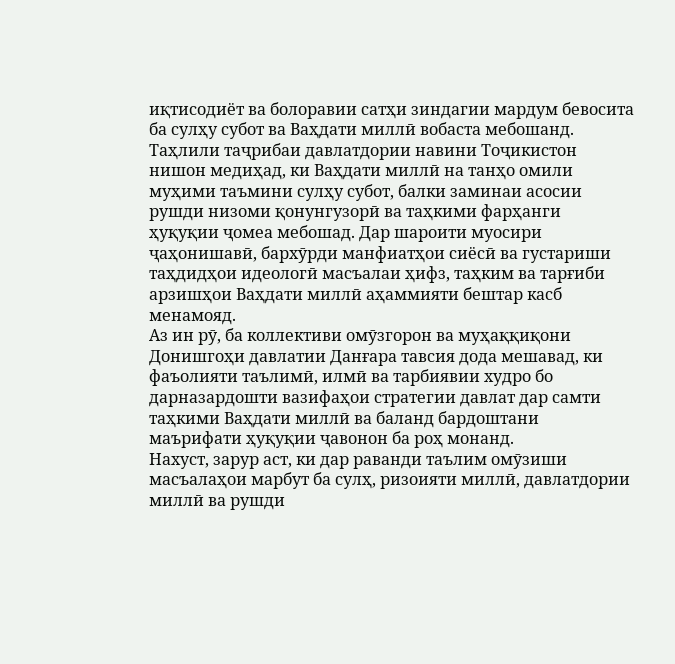иқтисодиёт ва болоравии сатҳи зиндагии мардум бевосита ба сулҳу субот ва Ваҳдати миллӣ вобаста мебошанд.
Таҳлили таҷрибаи давлатдории навини Тоҷикистон нишон медиҳад, ки Ваҳдати миллӣ на танҳо омили муҳими таъмини сулҳу субот, балки заминаи асосии рушди низоми қонунгузорӣ ва таҳкими фарҳанги ҳуқуқии ҷомеа мебошад. Дар шароити муосири ҷаҳонишавӣ, бархӯрди манфиатҳои сиёсӣ ва густариши таҳдидҳои идеологӣ масъалаи ҳифз, таҳким ва тарғиби арзишҳои Ваҳдати миллӣ аҳаммияти бештар касб менамояд.
Аз ин рӯ, ба коллективи омӯзгорон ва муҳаққиқони Донишгоҳи давлатии Данғара тавсия дода мешавад, ки фаъолияти таълимӣ, илмӣ ва тарбиявии худро бо дарназардошти вазифаҳои стратегии давлат дар самти таҳкими Ваҳдати миллӣ ва баланд бардоштани маърифати ҳуқуқии ҷавонон ба роҳ монанд.
Нахуст, зарур аст, ки дар раванди таълим омӯзиши масъалаҳои марбут ба сулҳ, ризоияти миллӣ, давлатдории миллӣ ва рушди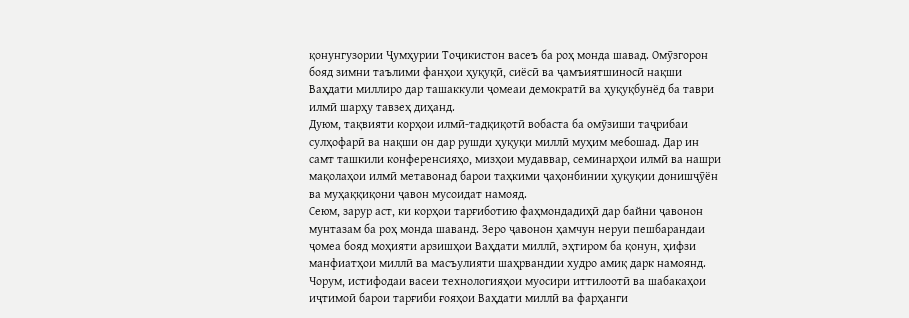қонунгузории Ҷумҳурии Тоҷикистон васеъ ба роҳ монда шавад. Омӯзгорон бояд зимни таълими фанҳои ҳуқуқӣ, сиёсӣ ва ҷамъиятшиносӣ нақши Ваҳдати миллиро дар ташаккули ҷомеаи демократӣ ва ҳуқуқбунёд ба таври илмӣ шарҳу тавзеҳ диҳанд.
Дуюм, тақвияти корҳои илмӣ-тадқиқотӣ вобаста ба омӯзиши таҷрибаи сулҳофарӣ ва нақши он дар рушди ҳуқуқи миллӣ муҳим мебошад. Дар ин самт ташкили конференсияҳо, мизҳои мудаввар, семинарҳои илмӣ ва нашри мақолаҳои илмӣ метавонад барои таҳкими ҷаҳонбинии ҳуқуқии донишҷӯён ва муҳаққиқони ҷавон мусоидат намояд.
Сеюм, зарур аст, ки корҳои тарғиботию фаҳмондадиҳӣ дар байни ҷавонон мунтазам ба роҳ монда шаванд. Зеро ҷавонон ҳамчун неруи пешбарандаи ҷомеа бояд моҳияти арзишҳои Ваҳдати миллӣ, эҳтиром ба қонун, ҳифзи манфиатҳои миллӣ ва масъулияти шаҳрвандии худро амиқ дарк намоянд.
Чорум, истифодаи васеи технологияҳои муосири иттилоотӣ ва шабакаҳои иҷтимоӣ барои тарғиби ғояҳои Ваҳдати миллӣ ва фарҳанги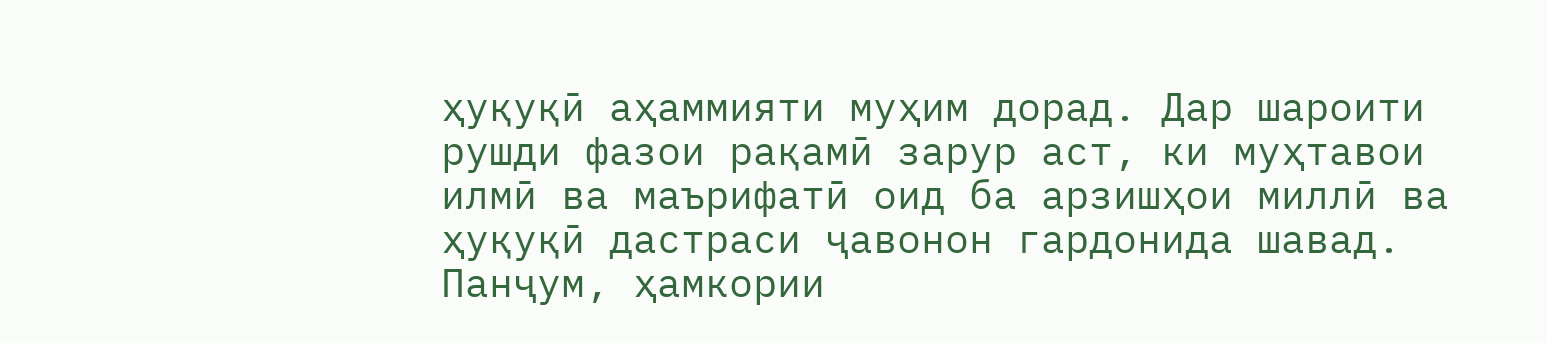ҳуқуқӣ аҳаммияти муҳим дорад. Дар шароити рушди фазои рақамӣ зарур аст, ки муҳтавои илмӣ ва маърифатӣ оид ба арзишҳои миллӣ ва ҳуқуқӣ дастраси ҷавонон гардонида шавад.
Панҷум, ҳамкории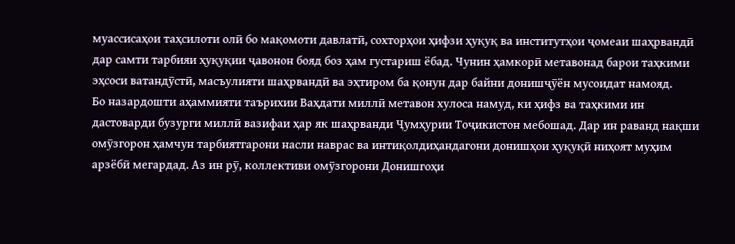муассисаҳои таҳсилоти олӣ бо мақомоти давлатӣ, сохторҳои ҳифзи ҳуқуқ ва институтҳои ҷомеаи шаҳрвандӣ дар самти тарбияи ҳуқуқии ҷавонон бояд боз ҳам густариш ёбад. Чунин ҳамкорӣ метавонад барои таҳкими эҳсоси ватандӯстӣ, масъулияти шаҳрвандӣ ва эҳтиром ба қонун дар байни донишҷӯён мусоидат намояд.
Бо назардошти аҳаммияти таърихии Ваҳдати миллӣ метавон хулоса намуд, ки ҳифз ва таҳкими ин дастоварди бузурги миллӣ вазифаи ҳар як шаҳрванди Ҷумҳурии Тоҷикистон мебошад. Дар ин раванд нақши омӯзгорон ҳамчун тарбиятгарони насли наврас ва интиқолдиҳандагони донишҳои ҳуқуқӣ ниҳоят муҳим арзёбӣ мегардад. Аз ин рӯ, коллективи омӯзгорони Донишгоҳи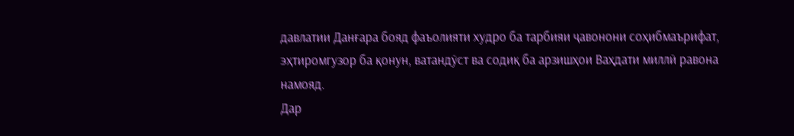давлатии Данғара бояд фаъолияти худро ба тарбияи ҷавонони соҳибмаърифат, эҳтиромгузор ба қонун, ватандӯст ва содиқ ба арзишҳои Ваҳдати миллӣ равона намояд.
Дар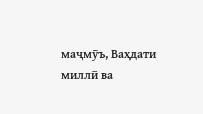маҷмӯъ, Ваҳдати миллӣ ва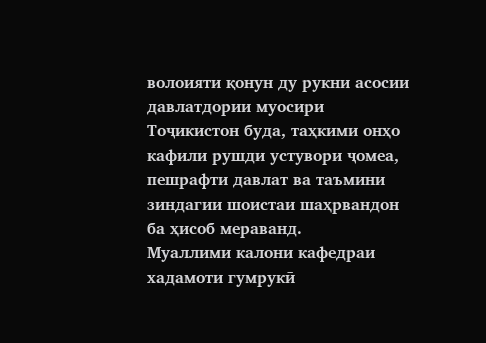волоияти қонун ду рукни асосии давлатдории муосири Тоҷикистон буда, таҳкими онҳо кафили рушди устувори ҷомеа, пешрафти давлат ва таъмини зиндагии шоистаи шаҳрвандон ба ҳисоб мераванд.
Муаллими калони кафедраи хадамоти гумрукӣ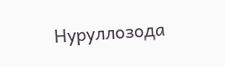Нуруллозода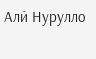Алӣ Нурулло